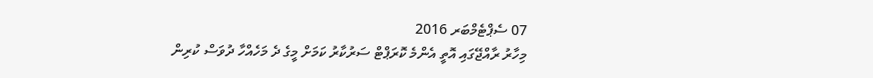07 ސެޕްޓެމްބަރ 2016
މިހާރު ރާއްޖޭގައި އޮތީ އެންމެ ކޮރަޕްޓް ސަރުކާރު ކަމަށް މީގެ ދެ މަހެއްހާ ދުވަސް ކުރިން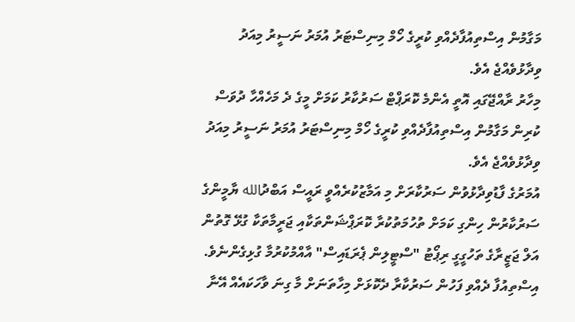މަގާމުން އިސްތިއުފާދެއްވި ކުރީގެ ހޯމް މިނިސްޓަރު އުމަރު ނަސީރު މިއަދު ވިދާޅުވެއްޖެ އެވެ.
މިހާރު ރާއްޖޭގައި އޮތީ އެންމެ ކޮރަޕްޓް ސަރުކާރު ކަމަށް މީގެ ދެ މަހެއްހާ ދުވަސް ކުރިން މަގާމުން އިސްތިއުފާދެއްވި ކުރީގެ ހޯމް މިނިސްޓަރު އުމަރު ނަސީރު މިއަދު ވިދާޅުވެއްޖެ އެވެ.
އުމަރުގެ ފާޑުވިދާޅުވުން ސަރުކާރަށް މި އަމާޒުކުރެއްވީ ރައީސް އަބްދުالله ޔާމީންގެ ސަރުކާރުން ހިންގި ކަމަށް ތުހުމަތުކުރާ ކޮރަޕްޝަންތަކާއި ޖަރީމާތަކާ ގުޅޭ ގޮތުން އަލް ޖަޒީރާގެ ތަހުގީގީ ރިޕޯޓު "ސްޓީލިން ޕެރަޑައިސް" އާއްމުކުރުމާ ގުޅިގެންނެވެ.
އިސްތިއުފާ ދެއްވި ފަހުން ސަރުކާރާ ދެކޮޅަށް މިހާތަނަށް މާ ގިނަ ވާހަކައެއް އޭނާ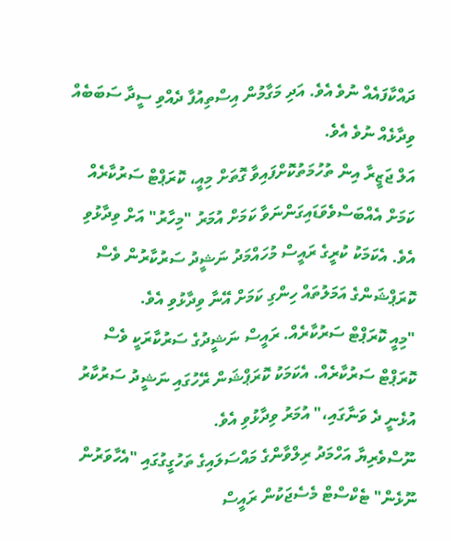ދައްކާފައެއް ނުވެ އެވެ. އަދި މަގާމުން އިސްތިއުފާ ދެއްވި ސީދާ ސަބަބެއް ވިދާޅެއް ނުވެ އެވެ.
އަލް ޖަޒީރާ އިން ތުހުމަތުކޮށްފައިވާ ގޮތަށް މިއީ، ކޮރަޕްޓް ސަރުކާރެއް ކަމަށް އެއްބަސްވެވަޑައިގަންނަވާ ކަމަށް އުމަރު "މިހާރު" އަށް ވިދާޅުވި އެވެ. އެކަމަކު ކުރީގެ ރައީސް މުހައްމަދު ނަޝީދު ސަރުކާރުން ވެސް ކޮރަޕްޝަންގެ އަމަލުތައް ހިންގި ކަމަށް އޭނާ ވިދާޅުވި އެވެ.
"މިއީ ކޮރަޕްޓް ސަރުކާރެއް. ރައީސް ނަޝީދުގެ ސަރުކާރަކީ ވެސް ކޮރަޕްޓް ސަރުކާރެއް. އެކަމަކު ކޮރަޕްޝަން ރޭހުގައި ނަޝީދު ސަރުކާރު އުޅެނީ ދެ ވަނާގައި،" އުމަރު ވިދާޅުވި އެވެ.
ނޫސްވެރިޔާ އަހްމަދު ރިލްވާންގެ މައްސަލައިގެ ތަހުގީގުގައި "އެހާވަރުން ނޫޅެން" ޓެކްސްޓް މެސެޖަކުން ރައީސް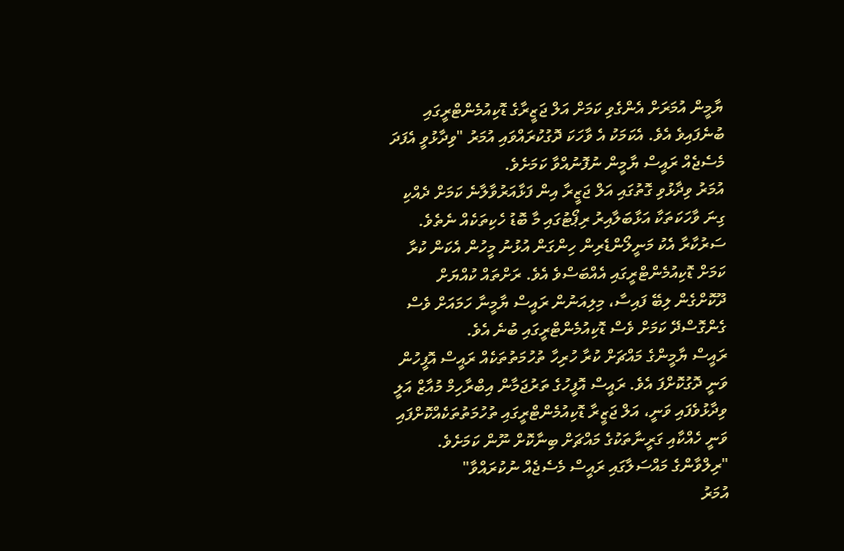ޔާމީން އުމަރަށް އެންގެވި ކަމަށް އަލް ޖަޒީރާގެ ޑޮކިއުމެންޓްރީގައި ބުނެފައިވެ އެވެ. އެކަމަކު އެ ވާހަކަ ދޮގުކުރައްވައި އުމަރު "ވިދާޅުވީ އެފަދަ މެސެޖެއް ރައީސް ޔާމީން ނުފޮނުއްވާ ކަމަށެވެ.
އުމަރު ވިދާޅުވި ގޮތުގައި އަލް ޖަޒީރާ އިން ފަޅާއަރުވާލާނެ ކަމަށް ދެއްކި ގިނަ ވާހަކަތަކާ އަޅާބަލާއިރު ރިޕޯޓުގައި މާ ބޮޑު ހެކިތަކެއް ނެތެވެ.
ސަރުކާރާ އެކު މަނީލޯންޑެރިން ހިންގަން އުޅުނު މީހުން އެކަން ކުރާ ކަމަށް ޑޮކިއުމެންޓްރީގައި އެއްބަސްވެ އެވެ. ރަށްތައް ކުއްޔަށް ދޫކޮށްގެން ލިބޭ ފައިސާ، މިލިއަނުން ރައީސް ޔާމީނާ ހަމައަށް ވެސް ގެންގޮސްދޭ ކަމަށް ވެސް ޑޮކިއުމެންޓްރީގައި ބުނެ އެވެ.
ރައީސް ޔާމީންގެ މައްޗަށް ކުރާ ހުރިހާ ތުހުމަތުތަކެއް ރައީސް އޮފީހުން ވަނީ ދޮގުކޮށްފަ އެވެ. ރައީސް އޮފީހުގެ ތަރުޖަމާން އިބްރާހިމް މުއާޒް އަލީ ވިދާޅުވެފައި ވަނީ، އަލް ޖަޒީރާ ޑޮކިއުމެންޓްރީގައި ތުހުމަތުތަކެއްކޮށްފައި ވަނީ ހެއްކާއި ގަރީނާތަކުގެ މައްޗަށް ބިނާކޮށް ނޫން ކަމަށެވެ.
"ރިލްވާންގެ މައްސަލާގައި ރައީސް މެސެޖެއް ނުކުރައްވާ"
އުމަރު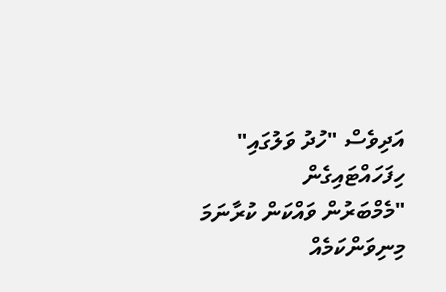އަދިވެސް "ހުދު ވަލުގައި" ހިފަހައްޓައިގެން
"މެމްބަރުން ވައްކަން ކުރާނަމަ މިނިވަންކަމެއް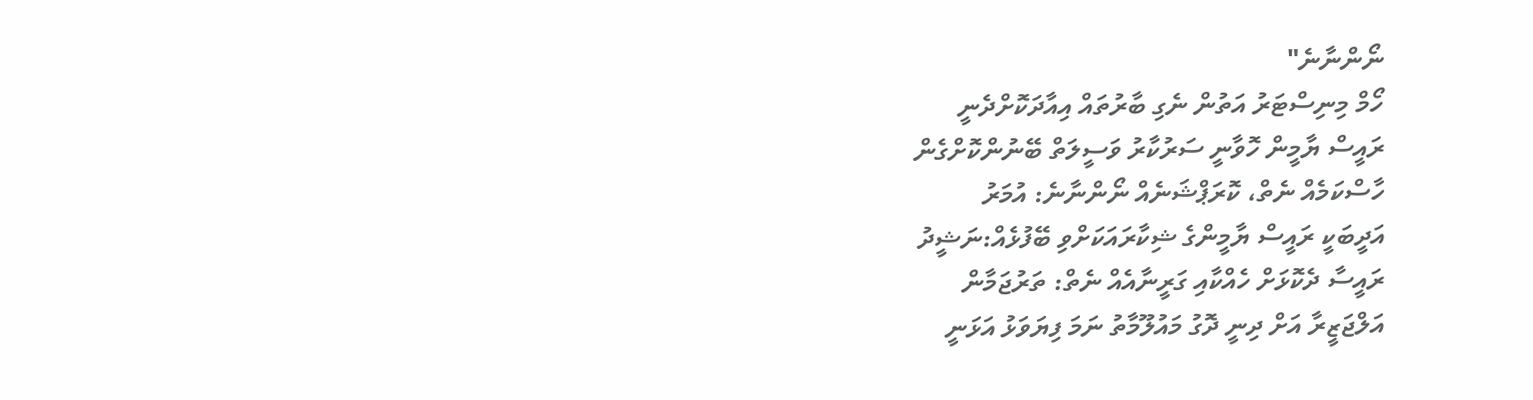ނޯންނާނެ"
ހޯމް މިނިސްޓަރު އަތުން ނެގި ބާރުތައް އިއާދަކޮށްދެނީ
ރައީސް ޔާމީން ހޮވާނީ ސަރުކާރު ވަސީލަތް ބޭނުންކޮށްގެން
ހާސްކަމެއް ނެތް، ކޮރަޕްޝަނެއް ނޯންނާނެ: އުމަރު
އަދީބަކީ ރައީސް ޔާމީންގެ ޝިކާރައަކަށްވި ބޭފުޅެއް:ނަޝީދު
ރައީސާ ދެކޮޅަށް ހެއްކާއި ގަރީނާއެއް ނެތް: ތަރުޖަމާން
އަލްޖަޒީރާ އަށް ދިނީ ދޮގު މައުލޫމާތު ނަމަ ފިޔަވަޅު އަޅަނީ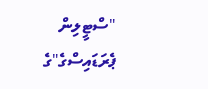"ސްޓީލިން ޕެރަޑައިސްގެ"ގެ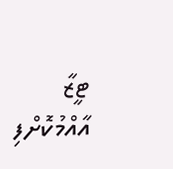ޓީޒާ އާއްމުކޮށްފި